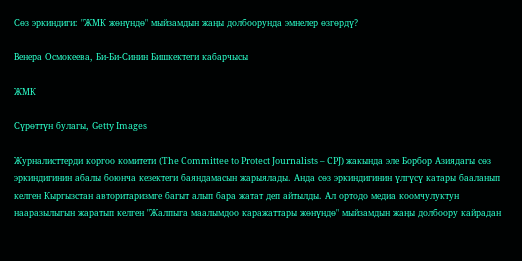Сөз эркиндиги: "ЖМК жөнүндө" мыйзамдын жаңы долбоорунда эмнелер өзгөрдү?

Венера Осмокеева, Би-Би-Синин Бишкектеги кабарчысы

ЖМК

Сүрөттүн булагы, Getty Images

Журналисттерди коргоо комитети (The Committee to Protect Journalists – CPJ) жакында эле Борбор Азиядагы сөз эркиндигинин абалы боюнча кезектеги баяндамасын жарыялады. Анда сөз эркиндигинин үлгүсү катары бааланып келген Кыргызстан авторитаризмге багыт алып бара жатат деп айтылды. Ал ортодо медиа коомчулуктун нааразылыгын жаратып келген "Жалпыга маалымдоо каражаттары жөнүндө" мыйзамдын жаңы долбоору кайрадан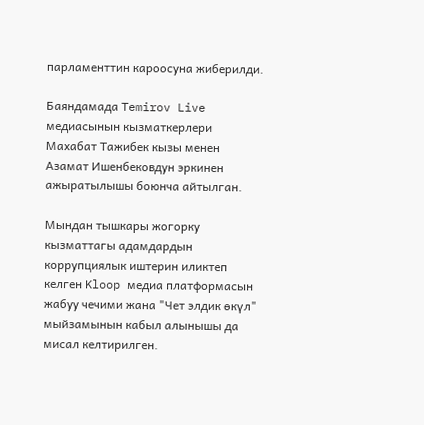парламенттин кароосуна жиберилди.

Баяндамада Temirov Live медиасынын кызматкерлери Махабат Тажибек кызы менен Азамат Ишенбековдун эркинен ажыратылышы боюнча айтылган.

Мындан тышкары жогорку кызматтагы адамдардын коррупциялык иштерин иликтеп келген Kloop медиа платформасын жабуу чечими жана "Чет элдик өкүл" мыйзамынын кабыл алынышы да мисал келтирилген.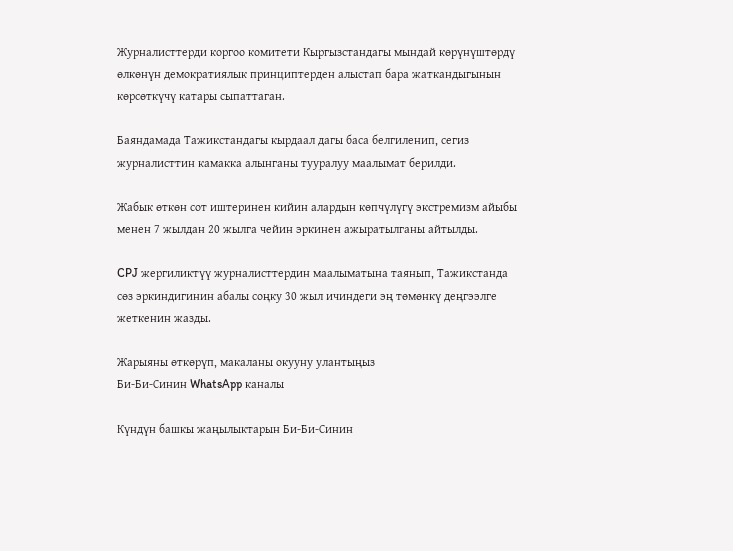Журналисттерди коргоо комитети Кыргызстандагы мындай көрүнүштөрдү өлкөнүн демократиялык принциптерден алыстап бара жаткандыгынын көрсөткүчү катары сыпаттаган.

Баяндамада Тажикстандагы кырдаал дагы баса белгиленип, сегиз журналисттин камакка алынганы тууралуу маалымат берилди.

Жабык өткөн сот иштеринен кийин алардын көпчүлүгү экстремизм айыбы менен 7 жылдан 20 жылга чейин эркинен ажыратылганы айтылды.

CPJ жергиликтүү журналисттердин маалыматына таянып, Тажикстанда сөз эркиндигинин абалы соңку 30 жыл ичиндеги эң төмөнкү деңгээлге жеткенин жазды.

Жарыяны өткөрүп, макаланы окууну улантыңыз
Би-Би-Синин WhatsApp каналы

Күндүн башкы жаңылыктарын Би-Би-Синин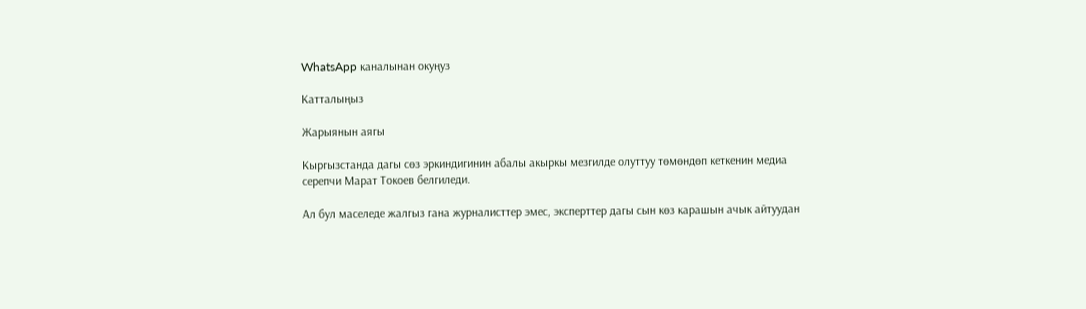WhatsApp каналынан окуңуз

Катталыңыз

Жарыянын аягы

Кыргызстанда дагы сөз эркиндигинин абалы акыркы мезгилде олуттуу төмөндөп кеткенин медиа серепчи Марат Токоев белгиледи.

Ал бул маселеде жалгыз гана журналисттер эмес, эксперттер дагы сын көз карашын ачык айтуудан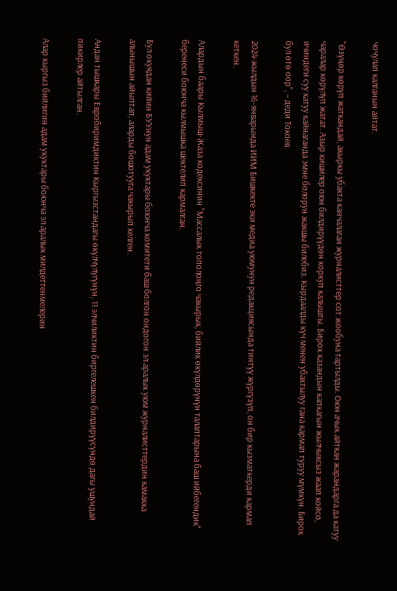чочулап калганын айтат.

"Өзүңөр көрүп жаткандай, акыркы убакта канчалаган журналисттер сот жообуна тартылды. Оюн ачык айткан жарандарга да катуу чаралар көрүлүп жатат. Азыр кишилер оюн билдирүүдөн коркуп калышты. Бирок казандын капкагын жылчыксыз жаап койсо, ичиндеги суу катуу кайнаганда эмне болорун жакшы билебиз. Кырдаалды күч менен убактылуу гана кармап туруу мүмкүн. Бирок бул өтө оор", – деди Токоев.

2024-жылдын 16-январында ИИМ Бишкекте эки медиа уюмунун редакциясында тинтүү жүргүзүп, он бир кызматкерди кармап кеткен.

Алардын баары Кылмыш-Жаза кодексинин "Массалык тополоңго чакырык, бийлик өкүлдөрүнүн талаптарына баш ийбегендик" беренеси боюнча кылмышка шектелип кармалган.

Бул окуядан кийин БУУнун адам укуктары боюнча комитети баш болгон ондогон эл аралык уюм журналисттердин камакка алынышын айыптап, аларды бошотууга чакырып келген.

Андан тышкары Евробиримдиктин Кыргызстандагы өкүлчүлүгүнүн, 11 элчиликтин биргелешкен билдирүүсүндө дагы ушундай пикирлер айтылган.

Алар кыргыз бийлигин адам укуктары боюнча эл аралык милдеттенмелерин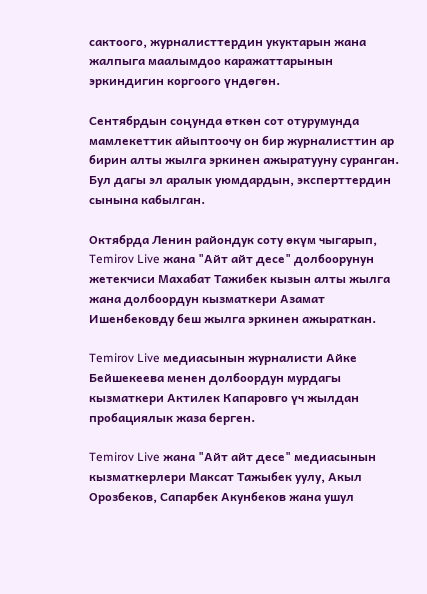сактоого, журналисттердин укуктарын жана жалпыга маалымдоо каражаттарынын эркиндигин коргоого үндөгөн.

Сентябрдын соңунда өткөн сот отурумунда мамлекеттик айыптоочу он бир журналисттин ар бирин алты жылга эркинен ажыратууну суранган. Бул дагы эл аралык уюмдардын, эксперттердин сынына кабылган.

Октябрда Ленин райондук соту өкүм чыгарып, Temirov Live жана "Айт айт десе" долбоорунун жетекчиси Махабат Тажибек кызын алты жылга жана долбоордун кызматкери Азамат Ишенбековду беш жылга эркинен ажыраткан.

Temirov Live медиасынын журналисти Айке Бейшекеева менен долбоордун мурдагы кызматкери Актилек Капаровго үч жылдан пробациялык жаза берген.

Temirov Live жана "Айт айт десе" медиасынын кызматкерлери Максат Тажыбек уулу, Акыл Орозбеков, Сапарбек Акунбеков жана ушул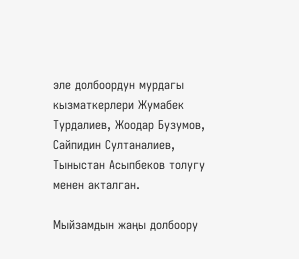эле долбоордун мурдагы кызматкерлери Жумабек Турдалиев, Жоодар Бузумов, Сайпидин Султаналиев, Тыныстан Асыпбеков толугу менен акталган.

Мыйзамдын жаңы долбоору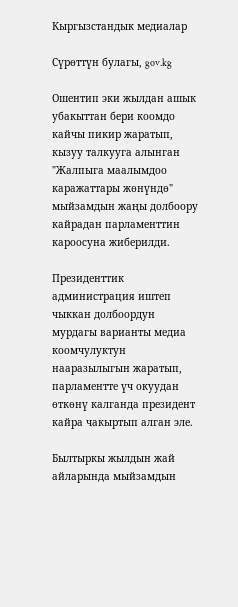Кыргызстандык медиалар

Сүрөттүн булагы, gov.kg

Ошентип эки жылдан ашык убакыттан бери коомдо кайчы пикир жаратып, кызуу талкууга алынган "Жалпыга маалымдоо каражаттары жөнүндө" мыйзамдын жаңы долбоору кайрадан парламенттин кароосуна жиберилди.

Президенттик администрация иштеп чыккан долбоордун мурдагы варианты медиа коомчулуктун нааразылыгын жаратып, парламентте үч окуудан өткөнү калганда президент кайра чакыртып алган эле.

Былтыркы жылдын жай айларында мыйзамдын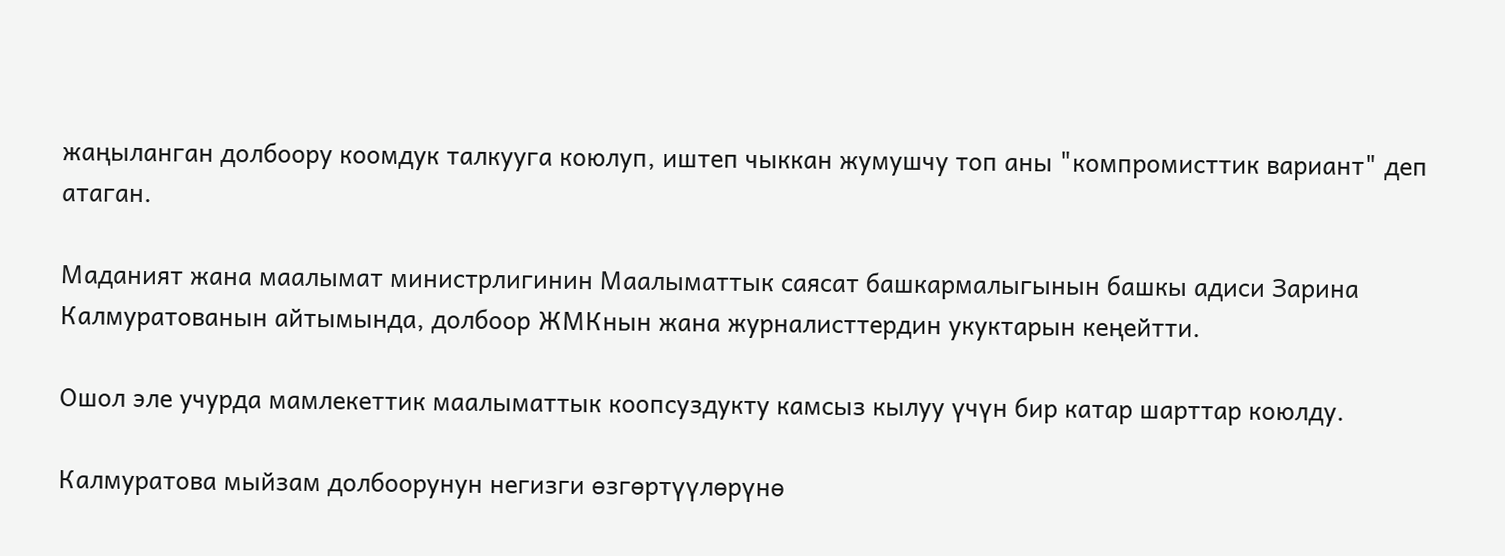жаңыланган долбоору коомдук талкууга коюлуп, иштеп чыккан жумушчу топ аны "компромисттик вариант" деп атаган.

Маданият жана маалымат министрлигинин Маалыматтык саясат башкармалыгынын башкы адиси Зарина Калмуратованын айтымында, долбоор ЖМКнын жана журналисттердин укуктарын кеңейтти.

Ошол эле учурда мамлекеттик маалыматтык коопсуздукту камсыз кылуу үчүн бир катар шарттар коюлду.

Калмуратова мыйзам долбоорунун негизги өзгөртүүлөрүнө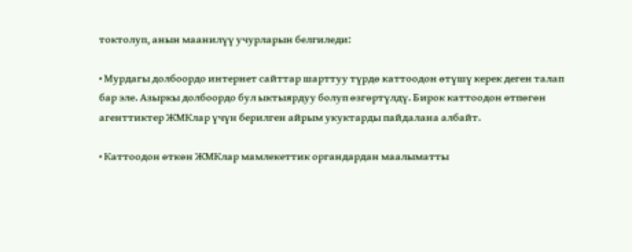токтолуп, анын маанилүү учурларын белгиледи:

• Мурдагы долбоордо интернет сайттар шарттуу түрдө каттоодон өтүшү керек деген талап бар эле. Азыркы долбоордо бул ыктыярдуу болуп өзгөртүлдү. Бирок каттоодон өтпөгөн агенттиктер ЖМКлар үчүн берилген айрым укуктарды пайдалана албайт.

• Каттоодон өткөн ЖМКлар мамлекеттик органдардан маалыматты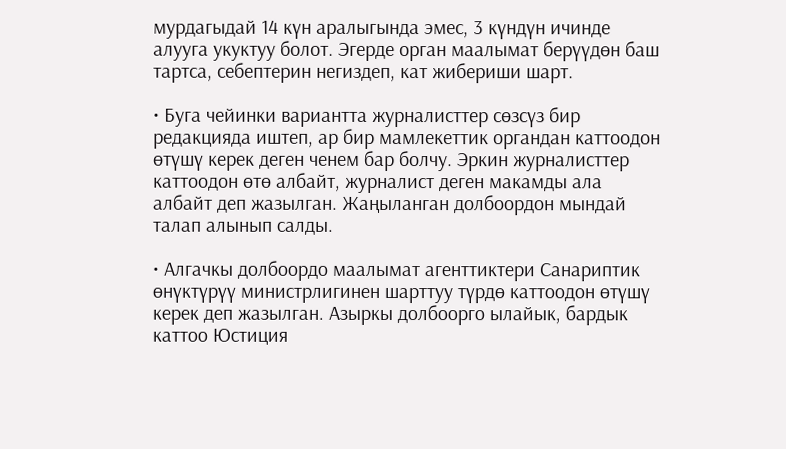мурдагыдай 14 күн аралыгында эмес, 3 күндүн ичинде алууга укуктуу болот. Эгерде орган маалымат берүүдөн баш тартса, себептерин негиздеп, кат жибериши шарт.

• Буга чейинки вариантта журналисттер сөзсүз бир редакцияда иштеп, ар бир мамлекеттик органдан каттоодон өтүшү керек деген ченем бар болчу. Эркин журналисттер каттоодон өтө албайт, журналист деген макамды ала албайт деп жазылган. Жаңыланган долбоордон мындай талап алынып салды.

• Алгачкы долбоордо маалымат агенттиктери Санариптик өнүктүрүү министрлигинен шарттуу түрдө каттоодон өтүшү керек деп жазылган. Азыркы долбоорго ылайык, бардык каттоо Юстиция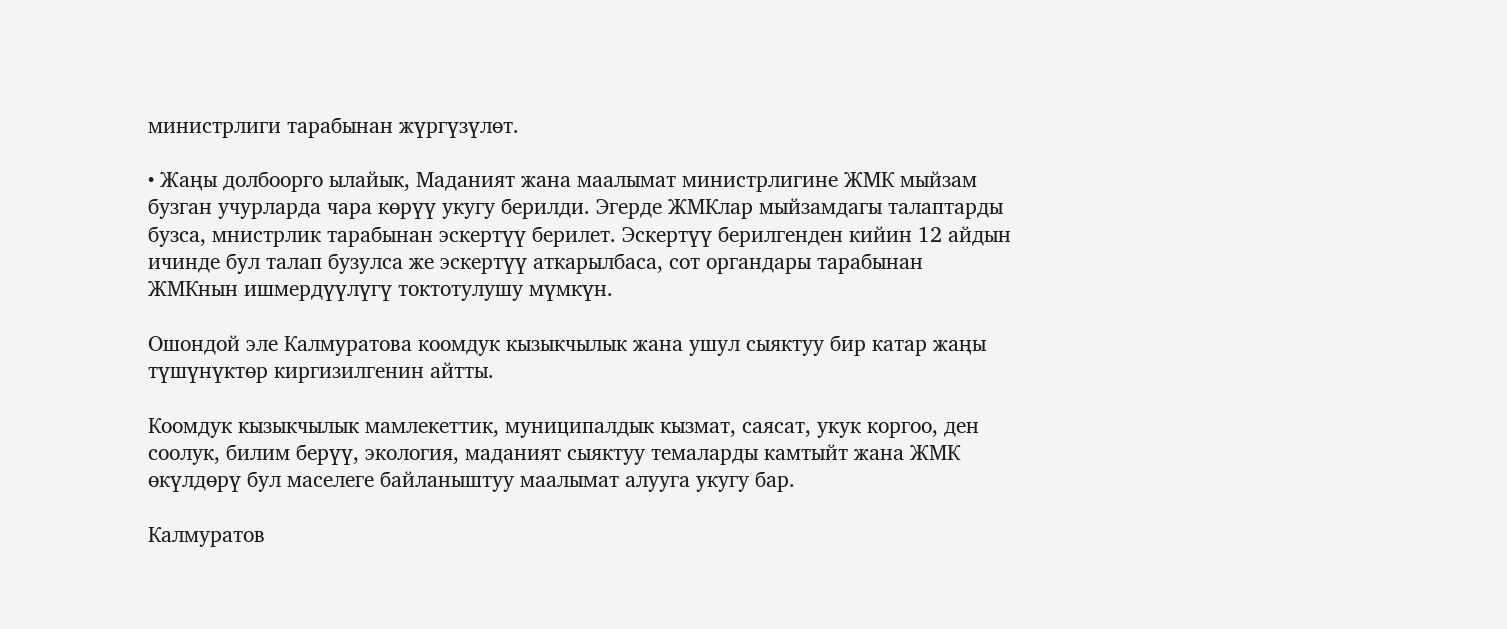министрлиги тарабынан жүргүзүлөт.

• Жаңы долбоорго ылайык, Маданият жана маалымат министрлигине ЖМК мыйзам бузган учурларда чара көрүү укугу берилди. Эгерде ЖМКлар мыйзамдагы талаптарды бузса, мнистрлик тарабынан эскертүү берилет. Эскертүү берилгенден кийин 12 айдын ичинде бул талап бузулса же эскертүү аткарылбаса, сот органдары тарабынан ЖМКнын ишмердүүлүгү токтотулушу мүмкүн.

Ошондой эле Калмуратова коомдук кызыкчылык жана ушул сыяктуу бир катар жаңы түшүнүктөр киргизилгенин айтты.

Коомдук кызыкчылык мамлекеттик, муниципалдык кызмат, саясат, укук коргоо, ден соолук, билим берүү, экология, маданият сыяктуу темаларды камтыйт жана ЖМК өкүлдөрү бул маселеге байланыштуу маалымат алууга укугу бар.

Калмуратов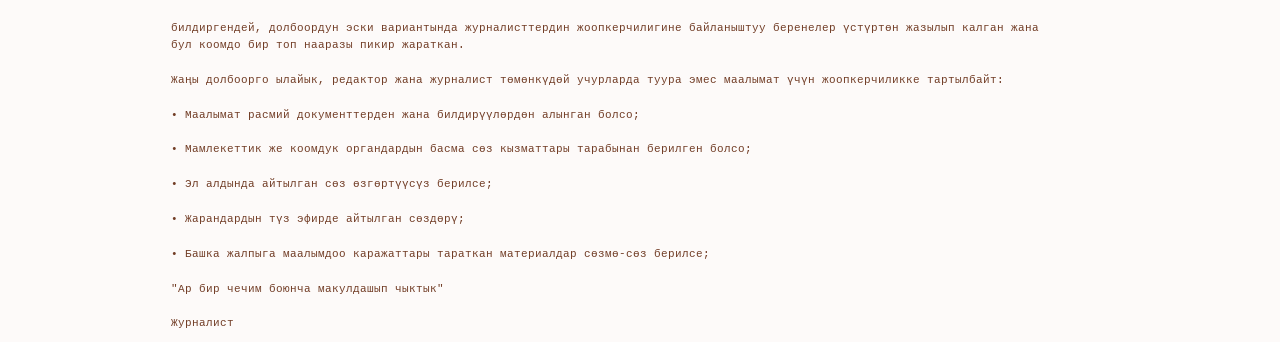билдиргендей, долбоордун эски вариантында журналисттердин жоопкерчилигине байланыштуу беренелер үстүртөн жазылып калган жана бул коомдо бир топ нааразы пикир жараткан.

Жаңы долбоорго ылайык, редактор жана журналист төмөнкүдөй учурларда туура эмес маалымат үчүн жоопкерчиликке тартылбайт:

• Маалымат расмий документтерден жана билдирүүлөрдөн алынган болсо;

• Мамлекеттик же коомдук органдардын басма сөз кызматтары тарабынан берилген болсо;

• Эл алдында айтылган сөз өзгөртүүсүз берилсе;

• Жарандардын түз эфирде айтылган сөздөрү;

• Башка жалпыга маалымдоо каражаттары тараткан материалдар сөзмө-сөз берилсе;

"Ар бир чечим боюнча макулдашып чыктык"

Журналист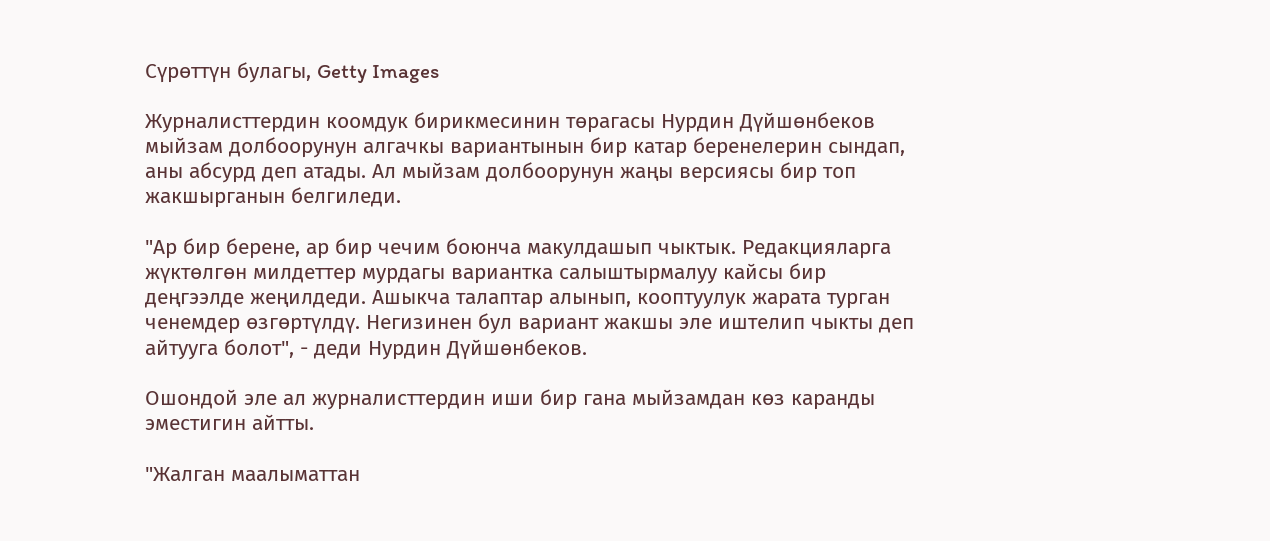Сүрөттүн булагы, Getty Images

Журналисттердин коомдук бирикмесинин төрагасы Нурдин Дүйшөнбеков мыйзам долбоорунун алгачкы вариантынын бир катар беренелерин сындап, аны абсурд деп атады. Ал мыйзам долбоорунун жаңы версиясы бир топ жакшырганын белгиледи.

"Ар бир берене, ар бир чечим боюнча макулдашып чыктык. Редакцияларга жүктөлгөн милдеттер мурдагы вариантка салыштырмалуу кайсы бир деңгээлде жеңилдеди. Ашыкча талаптар алынып, кооптуулук жарата турган ченемдер өзгөртүлдү. Негизинен бул вариант жакшы эле иштелип чыкты деп айтууга болот", - деди Нурдин Дүйшөнбеков.

Ошондой эле ал журналисттердин иши бир гана мыйзамдан көз каранды эместигин айтты.

"Жалган маалыматтан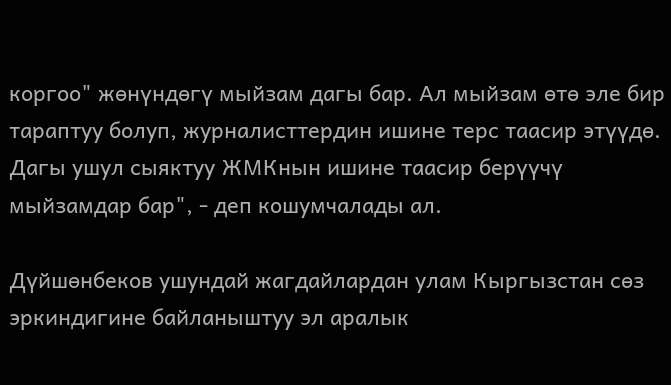коргоо" жөнүндөгү мыйзам дагы бар. Ал мыйзам өтө эле бир тараптуу болуп, журналисттердин ишине терс таасир этүүдө. Дагы ушул сыяктуу ЖМКнын ишине таасир берүүчү мыйзамдар бар", - деп кошумчалады ал.

Дүйшөнбеков ушундай жагдайлардан улам Кыргызстан сөз эркиндигине байланыштуу эл аралык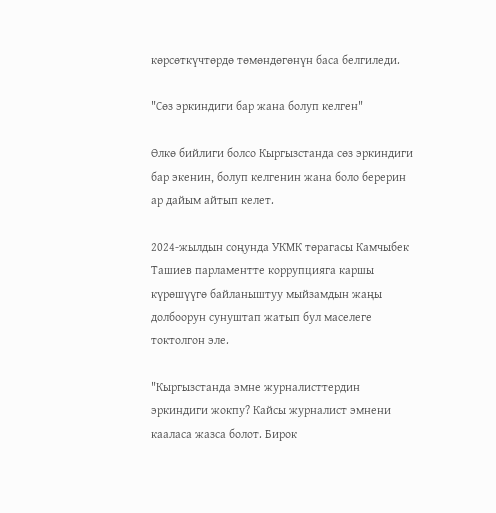көрсөткүчтөрдө төмөндөгөнүн баса белгиледи.

"Сөз эркиндиги бар жана болуп келген"

Өлкө бийлиги болсо Кыргызстанда сөз эркиндиги бар экенин, болуп келгенин жана боло берерин ар дайым айтып келет.

2024-жылдын соңунда УКМК төрагасы Камчыбек Ташиев парламентте коррупцияга каршы күрөшүүгө байланыштуу мыйзамдын жаңы долбоорун сунуштап жатып бул маселеге токтолгон эле.

"Кыргызстанда эмне журналисттердин эркиндиги жокпу? Кайсы журналист эмнени кааласа жазса болот. Бирок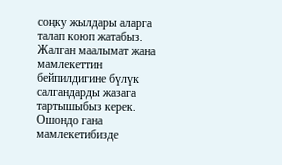соңку жылдары аларга талап коюп жатабыз. Жалган маалымат жана мамлекеттин бейпилдигине бүлүк салгандарды жазага тартышыбыз керек. Ошондо гана мамлекетибизде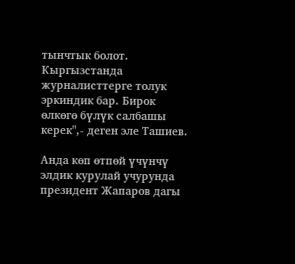тынчтык болот. Кыргызстанда журналисттерге толук эркиндик бар. Бирок өлкөгө бүлүк салбашы керек",- деген эле Ташиев.

Анда көп өтпөй үчүнчү элдик курулай учурунда президент Жапаров дагы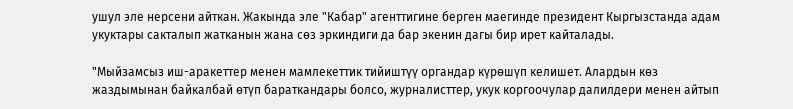ушул эле нерсени айткан. Жакында эле "Кабар" агенттигине берген маегинде президент Кыргызстанда адам укуктары сакталып жатканын жана сөз эркиндиги да бар экенин дагы бир ирет кайталады.

"Мыйзамсыз иш-аракеттер менен мамлекеттик тийиштүү органдар күрөшүп келишет. Алардын көз жаздымынан байкалбай өтүп бараткандары болсо, журналисттер, укук коргоочулар далилдери менен айтып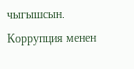чыгышсын. Коррупция менен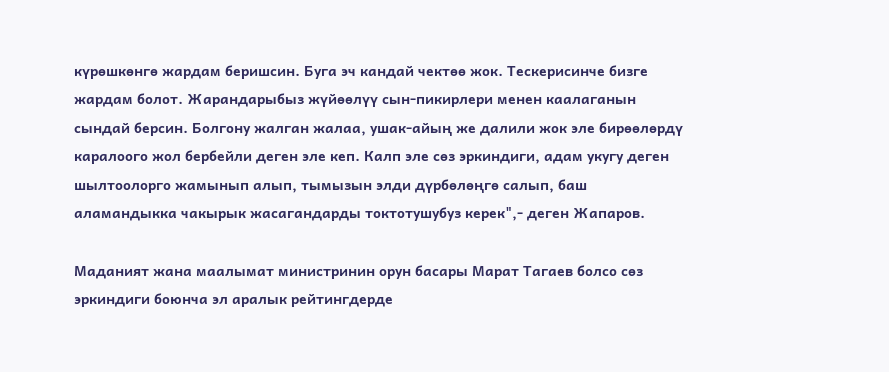күрөшкөнгө жардам беришсин. Буга эч кандай чектөө жок. Тескерисинче бизге жардам болот. Жарандарыбыз жүйөөлүү сын-пикирлери менен каалаганын сындай берсин. Болгону жалган жалаа, ушак-айың же далили жок эле бирөөлөрдү каралоого жол бербейли деген эле кеп. Калп эле сөз эркиндиги, адам укугу деген шылтоолорго жамынып алып, тымызын элди дүрбөлөңгө салып, баш аламандыкка чакырык жасагандарды токтотушубуз керек",- деген Жапаров.

Маданият жана маалымат министринин орун басары Марат Тагаев болсо сөз эркиндиги боюнча эл аралык рейтингдерде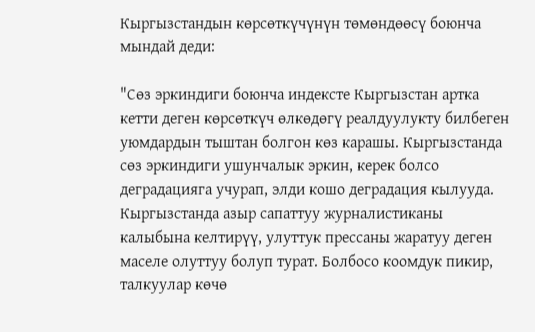Кыргызстандын көрсөткүчүнүн төмөндөөсү боюнча мындай деди:

"Сөз эркиндиги боюнча индексте Кыргызстан артка кетти деген көрсөткүч өлкөдөгү реалдуулукту билбеген уюмдардын тыштан болгон көз карашы. Кыргызстанда сөз эркиндиги ушунчалык эркин, керек болсо деградацияга учурап, элди кошо деградация кылууда. Кыргызстанда азыр сапаттуу журналистиканы калыбына келтирүү, улуттук прессаны жаратуу деген маселе олуттуу болуп турат. Болбосо коомдук пикир, талкуулар көчө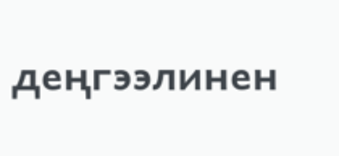деңгээлинен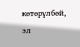көтөрүлбөй, эл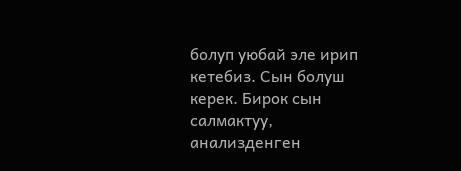болуп уюбай эле ирип кетебиз. Сын болуш керек. Бирок сын салмактуу, анализденген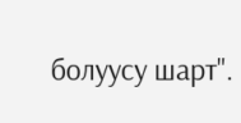болуусу шарт".